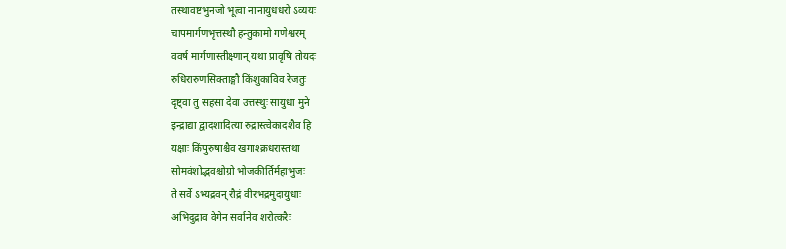तस्थावष्टभुनजो भूत्वा नानायुधधरो ऽव्ययः
चापमार्गणभृत्तस्थौ हन्तुकामो गणेश्वरम्
ववर्ष मार्गणास्तीक्ष्णान् यथा प्रावृषि तोयदः
रुधिरारुणसिक्ताङ्गौ किंशुकाविव रेजतुः
दृष्ट्वा तु सहसा देवा उत्तस्थुः सायुधा मुने
इन्द्राद्या द्वादशादित्या रुद्रास्त्वेकादशैव हि
यक्षाः किंपुरुषाश्चैव खगाश्क्रधरास्तथा
सोमवंशोद्भवश्चोग्रो भोजकीर्तिर्महाभुजः
ते सर्वे ऽभ्यद्रवन् रौद्रं वीरभद्रमुदायुधाः
अभिदुद्राव वेगेन सर्वानेव शरोत्करैः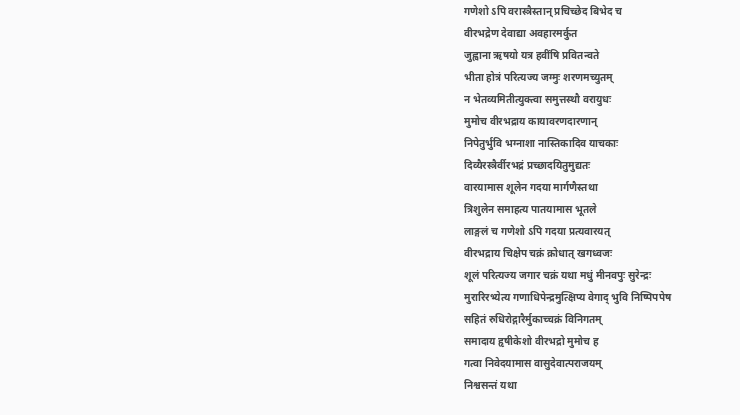गणेशो ऽपि वरास्त्रैस्तान् प्रचिच्छेद बिभेद च
वीरभद्रेण देवाद्या अवहारमर्कुत
जुह्वाना ऋषयो यत्र हवींषि प्रवितन्वते
भीता होत्रं परित्यज्य जग्मुः शरणमच्युतम्
न भेतव्यमितीत्युक्त्वा समुत्तस्थौ वरायुधः
मुमोच वीरभद्राय कायावरणदारणान्
निपेतुर्भुवि भग्नाशा नास्तिकादिव याचकाः
दिव्यैरस्त्रैर्वीरभद्रं प्रच्छादयितुमुद्यतः
वारयामास शूलेन गदया मार्गणैस्तथा
त्रिशुलेन समाहत्य पातयामास भूतले
लाङ्गलं च गणेशो ऽपि गदया प्रत्यवारयत्
वीरभद्राय चिक्षेप चक्रं क्रोधात् खगध्वजः
शूलं परित्यज्य जगार चक्रं यथा मधुं मीनवपुः सुरेन्द्रः
मुरारिरभ्येत्य गणाधिपेन्द्रमुत्क्षिप्य वेगाद् भुवि निष्पिपपेष
सहितं रुधिरोद्गारैर्मुकाच्चक्रं विनिगतम्
समादाय हृषीकेशो वीरभद्रो मुमोच ह
गत्वा निवेदयामास वासुदेवात्पराजयम्
निश्वसन्तं यथा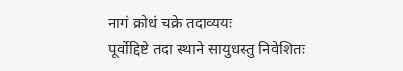नागं क्रोधं चक्रे तदाव्ययः
पूर्वोद्दिष्टे तदा स्थाने सायुधस्तु निवेशितः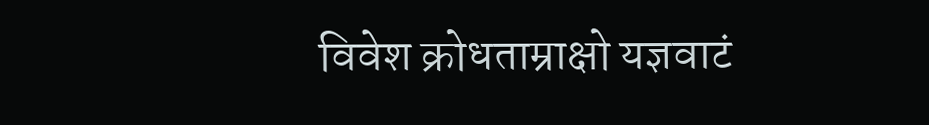विवेश क्रोधताम्राक्षो यज्ञवाटं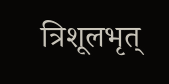त्रिशूलभृत्